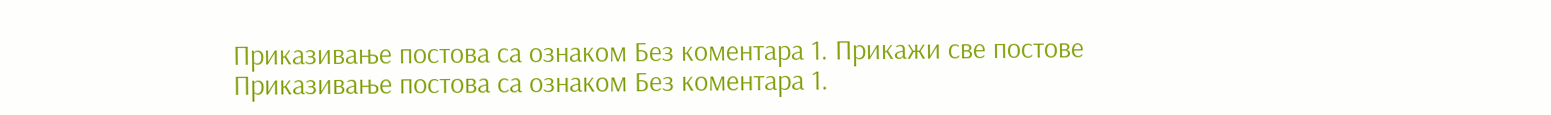Приказивање постова са ознаком Без коментара 1. Прикажи све постове
Приказивање постова са ознаком Без коментара 1.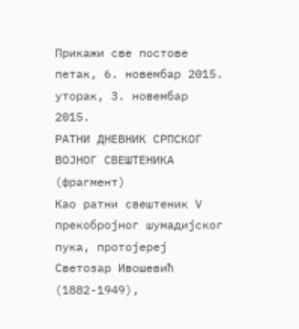Прикажи све постове
петак, 6. новембар 2015.
уторак, 3. новембар 2015.
РАТНИ ДНЕВНИК СРПСКОГ ВОЈНОГ СВЕШТЕНИКА (фрагмент)
Као ратни свештеник V прекобрoјног шумадијског пука, протојереј Светозар Ивошевић (1882-1949),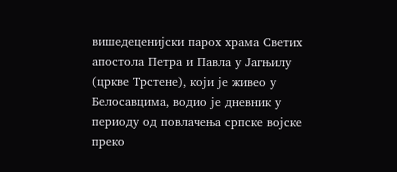вишедеценијски парох храма Светих апостола Петра и Павла у Јагњилу (цркве Трстене), који је живео у Белосавцима, водио је дневник у периоду од повлачења српске војске преко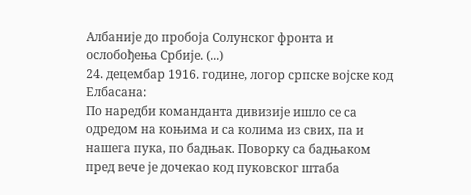Албаније до пробоја Солунског фронта и ослобођења Србије. (...)
24. децембар 1916. године, логор српске војске код Елбасана:
По наредби команданта дивизије ишло се са одредом на коњима и са колима из свих, па и нашега пука, по бадњак. Поворку са бадњаком пред вече је дочекао код пуковског штаба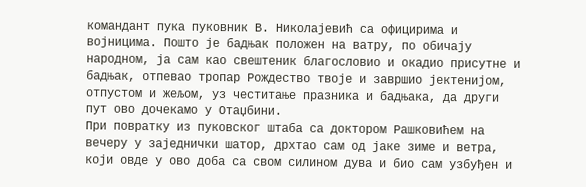командант пука пуковник В. Николајевић са официрима и војницима. Пошто је бадњак положен на ватру, по обичају народном, ја сам као свештеник благословио и окадио присутне и бадњак, отпевао тропар Рождество твоје и завршио јектенијом, отпустом и жељом, уз честитање празника и бадњака, да други пут ово дочекамо у Отаџбини.
При повратку из пуковског штаба са доктором Рашковићем на вечеру у заједнички шатор, дрхтао сам од јаке зиме и ветра, који овде у ово доба са свом силином дува и био сам узбуђен и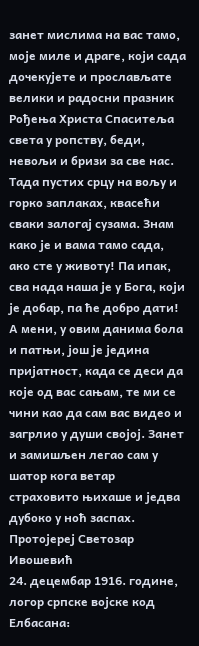занет мислима на вас тамо, моје миле и драге, који сада дочекујете и прослављате велики и радосни празник Рођења Христа Спаситеља света у ропству, беди, невољи и бризи за све нас. Тада пустих срцу на вољу и горко заплаках, квасећи сваки залогај сузама. Знам како је и вама тамо сада, ако сте у животу! Па ипак, сва нада наша је у Бога, који је добар, па ће добро дати! А мени, у овим данима бола и патњи, још је једина пријатност, када се деси да које од вас сањам, те ми се чини као да сам вас видео и загрлио у души својој. Занет и замишљен легао сам у шатор кога ветар страховито њихаше и једва дубоко у ноћ заспах.
Протојереј Светозар Ивошевић
24. децембар 1916. године, логор српске војске код Елбасана: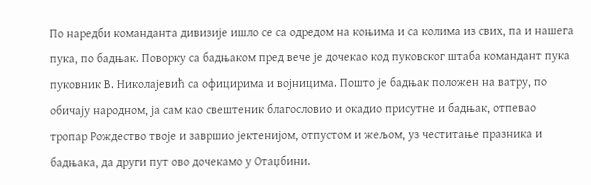По наредби команданта дивизије ишло се са одредом на коњима и са колима из свих, па и нашега пука, по бадњак. Поворку са бадњаком пред вече је дочекао код пуковског штаба командант пука пуковник В. Николајевић са официрима и војницима. Пошто је бадњак положен на ватру, по обичају народном, ја сам као свештеник благословио и окадио присутне и бадњак, отпевао тропар Рождество твоје и завршио јектенијом, отпустом и жељом, уз честитање празника и бадњака, да други пут ово дочекамо у Отаџбини.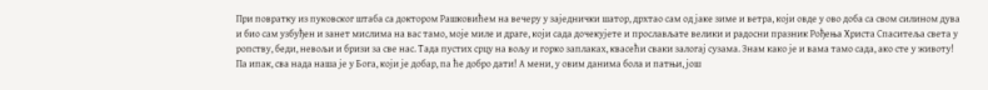При повратку из пуковског штаба са доктором Рашковићем на вечеру у заједнички шатор, дрхтао сам од јаке зиме и ветра, који овде у ово доба са свом силином дува и био сам узбуђен и занет мислима на вас тамо, моје миле и драге, који сада дочекујете и прослављате велики и радосни празник Рођења Христа Спаситеља света у ропству, беди, невољи и бризи за све нас. Тада пустих срцу на вољу и горко заплаках, квасећи сваки залогај сузама. Знам како је и вама тамо сада, ако сте у животу! Па ипак, сва нада наша је у Бога, који је добар, па ће добро дати! А мени, у овим данима бола и патњи, још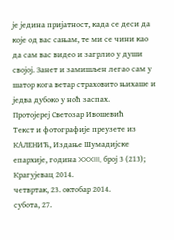је једина пријатност, када се деси да које од вас сањам, те ми се чини као да сам вас видео и загрлио у души својој. Занет и замишљен легао сам у шатор кога ветар страховито њихаше и једва дубоко у ноћ заспах.
Протојереј Светозар Ивошевић
Текст и фотографије преузете из КАЛЕНИЋ, Издање Шумадијске епархије, година XXXIII, број 3 (213); Крагујевац 2014.
четвртак, 23. октобар 2014.
субота, 27.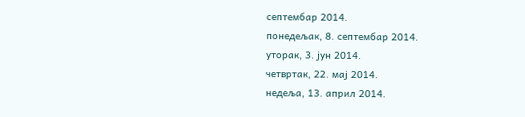септембар 2014.
понедељак, 8. септембар 2014.
уторак, 3. јун 2014.
четвртак, 22. мај 2014.
недеља, 13. април 2014.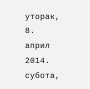уторак, 8. април 2014.
субота,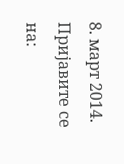8. март 2014.
Пријавите се на: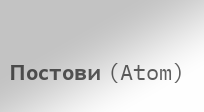Постови (Atom)